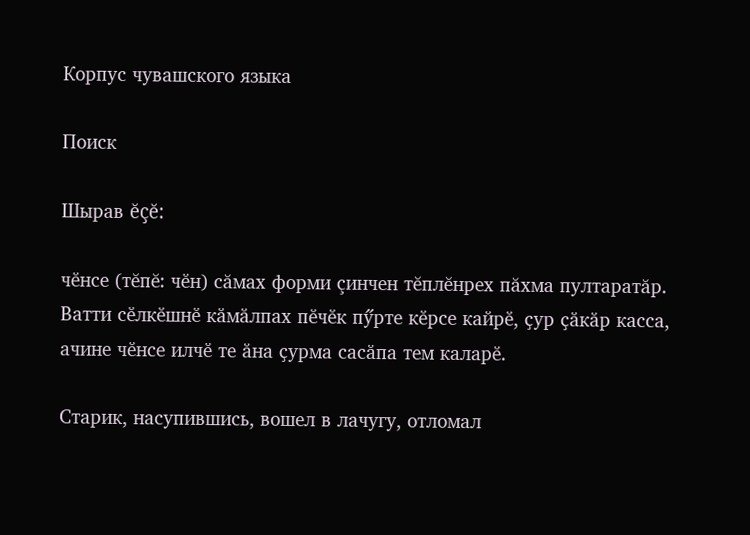Корпус чувашского языка

Поиск

Шырав ĕçĕ:

чӗнсе (тĕпĕ: чӗн) сăмах форми çинчен тĕплĕнрех пăхма пултаратăр.
Ватти сӗлкӗшнӗ кӑмӑлпах пӗчӗк пӳрте кӗрсе кайрӗ, ҫур ҫӑкӑр касса, ачине чӗнсе илчӗ те ӑна ҫурма сасӑпа тем каларӗ.

Старик, насупившись, вошел в лачугу, отломал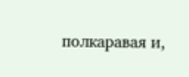полкаравая и,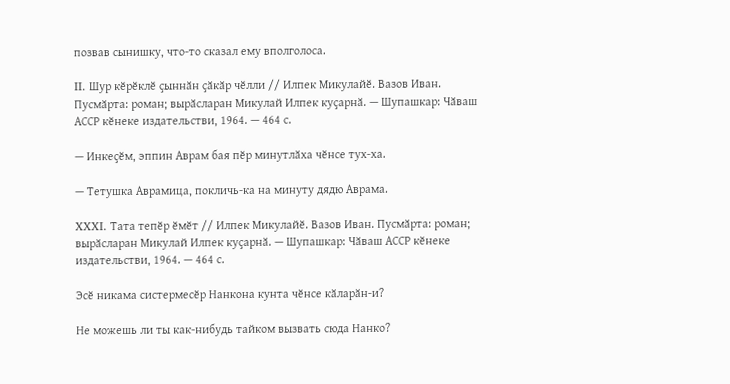позвав сынишку, что-то сказал ему вполголоса.

II. Шур кӗрӗклӗ ҫыннӑн ҫӑкӑр чӗлли // Илпек Микулайӗ. Вазов Иван. Пусмӑрта: роман; вырӑсларан Микулай Илпек куҫарнӑ. — Шупашкар: Чӑваш АССР кӗнеке издательстви, 1964. — 464 с.

— Инкеҫӗм, эппин Аврам бая пӗр минутлӑха чӗнсе тух-ха.

— Тетушка Аврамица, покличь-ка на минуту дядю Аврама.

XXXI. Тата тепӗр ӗмӗт // Илпек Микулайӗ. Вазов Иван. Пусмӑрта: роман; вырӑсларан Микулай Илпек куҫарнӑ. — Шупашкар: Чӑваш АССР кӗнеке издательстви, 1964. — 464 с.

Эсӗ никама систермесӗр Нанкона кунта чӗнсе кӑларӑн-и?

Не можешь ли ты как-нибудь тайком вызвать сюда Нанко?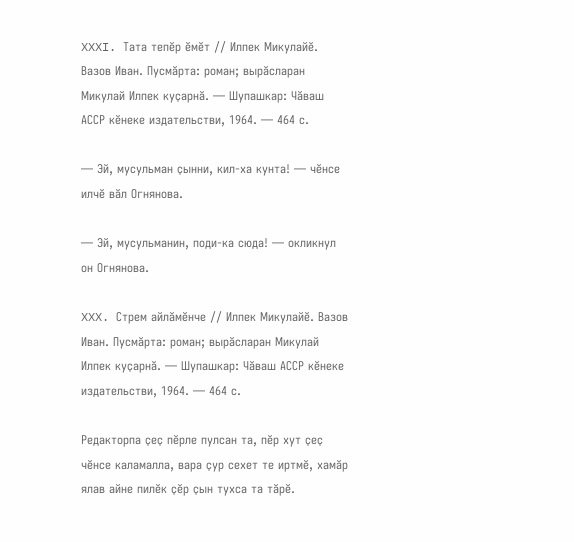XXXI. Тата тепӗр ӗмӗт // Илпек Микулайӗ. Вазов Иван. Пусмӑрта: роман; вырӑсларан Микулай Илпек куҫарнӑ. — Шупашкар: Чӑваш АССР кӗнеке издательстви, 1964. — 464 с.

— Эй, мусульман ҫынни, кил-ха кунта! — чӗнсе илчӗ вӑл Огнянова.

— Эй, мусульманин, поди-ка сюда! — окликнул он Огнянова.

XXX. Стрем айлӑмӗнче // Илпек Микулайӗ. Вазов Иван. Пусмӑрта: роман; вырӑсларан Микулай Илпек куҫарнӑ. — Шупашкар: Чӑваш АССР кӗнеке издательстви, 1964. — 464 с.

Редакторпа ҫеҫ пӗрле пулсан та, пӗр хут ҫеҫ чӗнсе каламалла, вара ҫур сехет те иртмӗ, хамӑр ялав айне пилӗк ҫӗр ҫын тухса та тӑрӗ.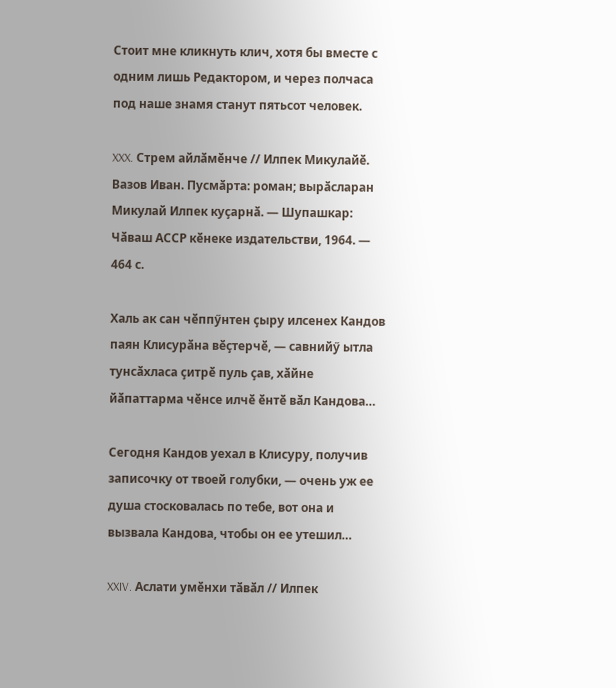Стоит мне кликнуть клич, хотя бы вместе с одним лишь Редактором, и через полчаса под наше знамя станут пятьсот человек.

XXX. Стрем айлӑмӗнче // Илпек Микулайӗ. Вазов Иван. Пусмӑрта: роман; вырӑсларан Микулай Илпек куҫарнӑ. — Шупашкар: Чӑваш АССР кӗнеке издательстви, 1964. — 464 с.

Халь ак сан чӗппӳнтен ҫыру илсенех Кандов паян Клисурӑна вӗҫтерчӗ, — савнийӳ ытла тунсӑхласа ҫитрӗ пуль ҫав, хӑйне йӑпаттарма чӗнсе илчӗ ӗнтӗ вӑл Кандова…

Сегодня Кандов уехал в Клисуру, получив записочку от твоей голубки, — очень уж ее душа стосковалась по тебе, вот она и вызвала Кандова, чтобы он ее утешил…

XXIV. Аслати умӗнхи тӑвӑл // Илпек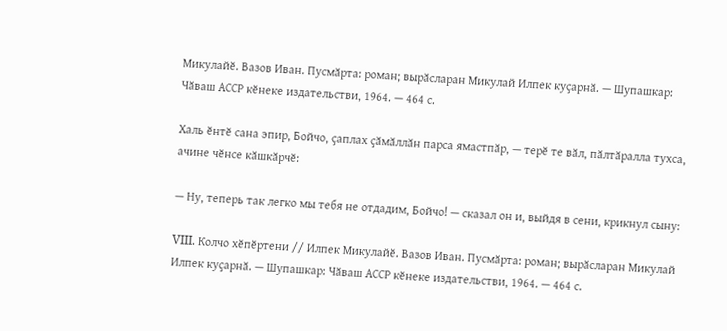Микулайӗ. Вазов Иван. Пусмӑрта: роман; вырӑсларан Микулай Илпек куҫарнӑ. — Шупашкар: Чӑваш АССР кӗнеке издательстви, 1964. — 464 с.

Халь ӗнтӗ сана эпир, Бойчо, ҫаплах ҫӑмӑллӑн парса ямастпӑр, — терӗ те вӑл, пӑлтӑралла тухса, ачине чӗнсе кӑшкӑрчӗ:

— Ну, теперь так легко мы тебя не отдадим, Бойчо! — сказал он и, выйдя в сени, крикнул сыну:

VIII. Колчо хӗпӗртени // Илпек Микулайӗ. Вазов Иван. Пусмӑрта: роман; вырӑсларан Микулай Илпек куҫарнӑ. — Шупашкар: Чӑваш АССР кӗнеке издательстви, 1964. — 464 с.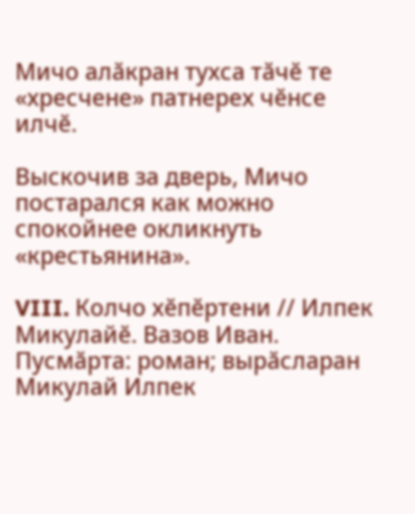Мичо алӑкран тухса тӑчӗ те «хресчене» патнерех чӗнсе илчӗ.

Выскочив за дверь, Мичо постарался как можно спокойнее окликнуть «крестьянина».

VIII. Колчо хӗпӗртени // Илпек Микулайӗ. Вазов Иван. Пусмӑрта: роман; вырӑсларан Микулай Илпек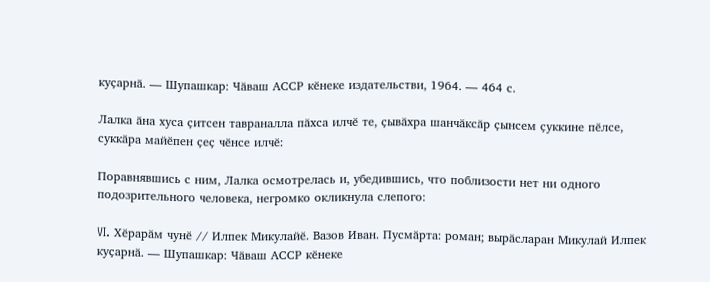куҫарнӑ. — Шупашкар: Чӑваш АССР кӗнеке издательстви, 1964. — 464 с.

Лалка ӑна хуса ҫитсен тавраналла пӑхса илчӗ те, ҫывӑхра шанчӑксӑр ҫынсем ҫуккине пӗлсе, суккӑра майӗпен ҫеҫ чӗнсе илчӗ:

Поравнявшись с ним, Лалка осмотрелась и, убедившись, что поблизости нет ни одного подозрительного человека, негромко окликнула слепого:

VI. Хӗрарӑм чунӗ // Илпек Микулайӗ. Вазов Иван. Пусмӑрта: роман; вырӑсларан Микулай Илпек куҫарнӑ. — Шупашкар: Чӑваш АССР кӗнеке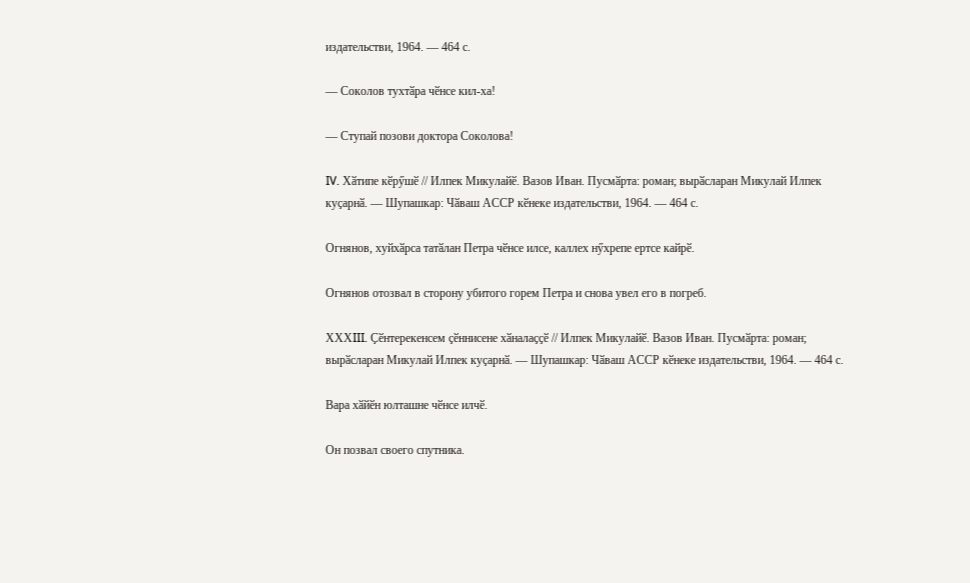издательстви, 1964. — 464 с.

— Соколов тухтӑра чӗнсе кил-ха!

— Ступай позови доктора Соколова!

IV. Хӑтипе кӗрӳшӗ // Илпек Микулайӗ. Вазов Иван. Пусмӑрта: роман; вырӑсларан Микулай Илпек куҫарнӑ. — Шупашкар: Чӑваш АССР кӗнеке издательстви, 1964. — 464 с.

Огнянов, хуйхӑрса татӑлан Петра чӗнсе илсе, каллех нӳхрепе ертсе кайрӗ.

Огнянов отозвал в сторону убитого горем Петра и снова увел его в погреб.

ХХХIII. Ҫӗнтерекенсем ҫӗннисене хӑналаҫҫӗ // Илпек Микулайӗ. Вазов Иван. Пусмӑрта: роман; вырӑсларан Микулай Илпек куҫарнӑ. — Шупашкар: Чӑваш АССР кӗнеке издательстви, 1964. — 464 с.

Вара хӑйӗн юлташне чӗнсе илчӗ.

Он позвал своего спутника.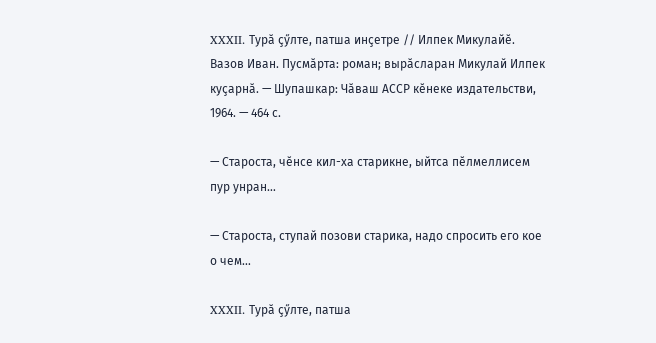XXXII. Турӑ ҫӳлте, патша инҫетре // Илпек Микулайӗ. Вазов Иван. Пусмӑрта: роман; вырӑсларан Микулай Илпек куҫарнӑ. — Шупашкар: Чӑваш АССР кӗнеке издательстви, 1964. — 464 с.

— Староста, чӗнсе кил-ха старикне, ыйтса пӗлмеллисем пур унран…

— Староста, ступай позови старика, надо спросить его кое о чем…

XXXII. Турӑ ҫӳлте, патша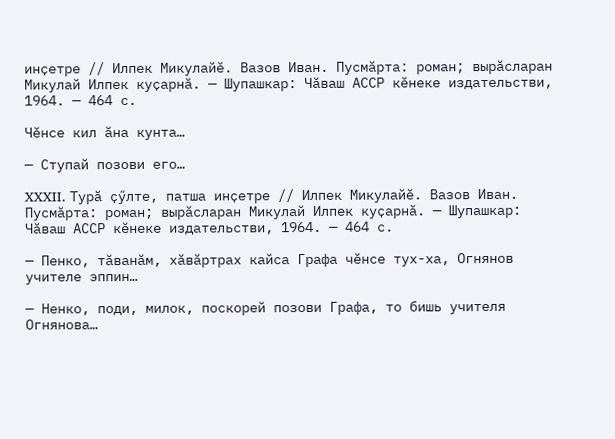инҫетре // Илпек Микулайӗ. Вазов Иван. Пусмӑрта: роман; вырӑсларан Микулай Илпек куҫарнӑ. — Шупашкар: Чӑваш АССР кӗнеке издательстви, 1964. — 464 с.

Чӗнсе кил ӑна кунта…

— Ступай позови его…

XXXII. Турӑ ҫӳлте, патша инҫетре // Илпек Микулайӗ. Вазов Иван. Пусмӑрта: роман; вырӑсларан Микулай Илпек куҫарнӑ. — Шупашкар: Чӑваш АССР кӗнеке издательстви, 1964. — 464 с.

— Пенко, тӑванӑм, хӑвӑртрах кайса Графа чӗнсе тух-ха, Огнянов учителе эппин…

— Ненко, поди, милок, поскорей позови Графа, то бишь учителя Огнянова…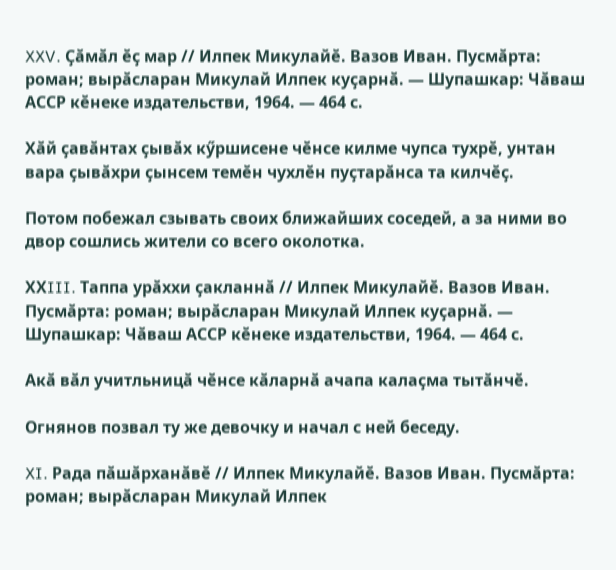XXV. Ҫӑмӑл ӗҫ мар // Илпек Микулайӗ. Вазов Иван. Пусмӑрта: роман; вырӑсларан Микулай Илпек куҫарнӑ. — Шупашкар: Чӑваш АССР кӗнеке издательстви, 1964. — 464 с.

Хӑй ҫавӑнтах ҫывӑх кӳршисене чӗнсе килме чупса тухрӗ, унтан вара ҫывӑхри ҫынсем темӗн чухлӗн пуҫтарӑнса та килчӗҫ.

Потом побежал сзывать своих ближайших соседей, а за ними во двор сошлись жители со всего околотка.

ХХIII. Таппа урӑххи ҫакланнӑ // Илпек Микулайӗ. Вазов Иван. Пусмӑрта: роман; вырӑсларан Микулай Илпек куҫарнӑ. — Шупашкар: Чӑваш АССР кӗнеке издательстви, 1964. — 464 с.

Акӑ вӑл учитльницӑ чӗнсе кӑларнӑ ачапа калаҫма тытӑнчӗ.

Огнянов позвал ту же девочку и начал с ней беседу.

XI. Рада пӑшӑрханӑвӗ // Илпек Микулайӗ. Вазов Иван. Пусмӑрта: роман; вырӑсларан Микулай Илпек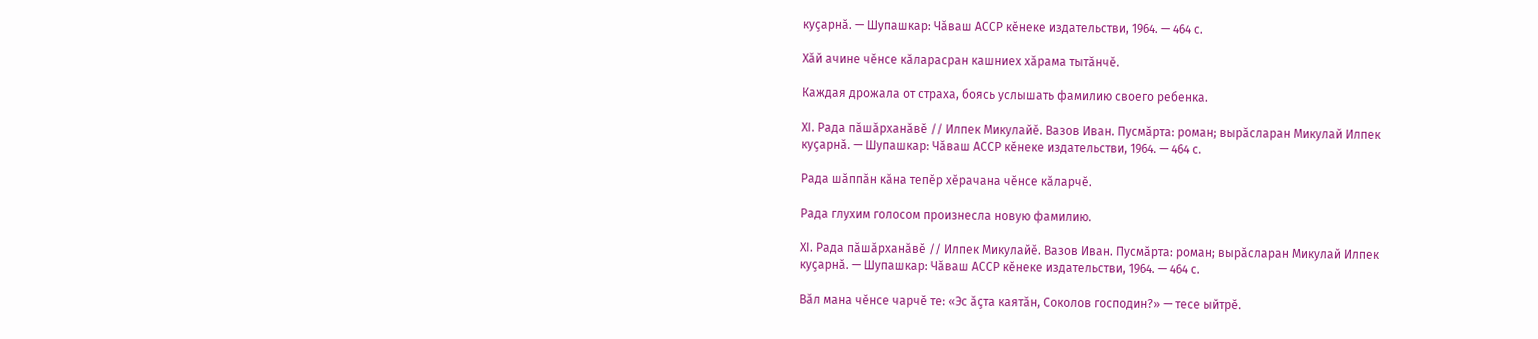куҫарнӑ. — Шупашкар: Чӑваш АССР кӗнеке издательстви, 1964. — 464 с.

Хӑй ачине чӗнсе кӑларасран кашниех хӑрама тытӑнчӗ.

Каждая дрожала от страха, боясь услышать фамилию своего ребенка.

XI. Рада пӑшӑрханӑвӗ // Илпек Микулайӗ. Вазов Иван. Пусмӑрта: роман; вырӑсларан Микулай Илпек куҫарнӑ. — Шупашкар: Чӑваш АССР кӗнеке издательстви, 1964. — 464 с.

Рада шӑппӑн кӑна тепӗр хӗрачана чӗнсе кӑларчӗ.

Рада глухим голосом произнесла новую фамилию.

XI. Рада пӑшӑрханӑвӗ // Илпек Микулайӗ. Вазов Иван. Пусмӑрта: роман; вырӑсларан Микулай Илпек куҫарнӑ. — Шупашкар: Чӑваш АССР кӗнеке издательстви, 1964. — 464 с.

Вӑл мана чӗнсе чарчӗ те: «Эс ӑҫта каятӑн, Соколов господин?» — тесе ыйтрӗ.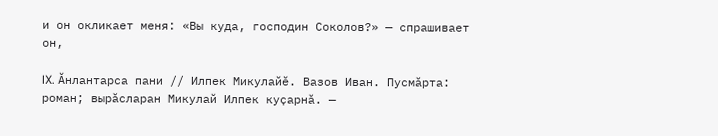и он окликает меня: «Вы куда, господин Соколов?» — спрашивает он,

IX. Ӑнлантарса пани // Илпек Микулайӗ. Вазов Иван. Пусмӑрта: роман; вырӑсларан Микулай Илпек куҫарнӑ. —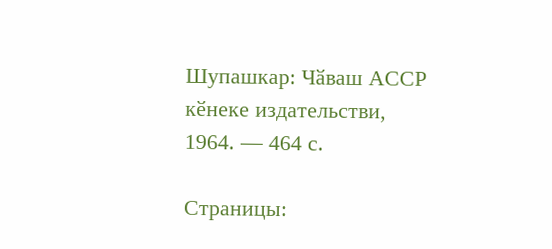Шупашкар: Чӑваш АССР кӗнеке издательстви, 1964. — 464 с.

Страницы: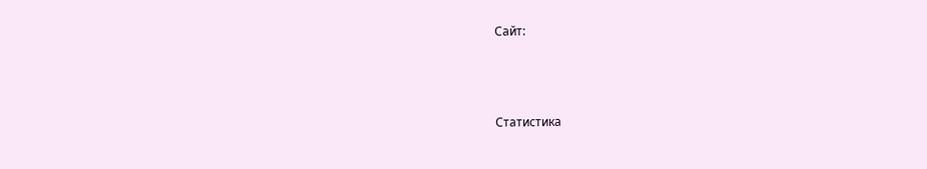Сайт:



Статистика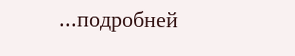...подробней